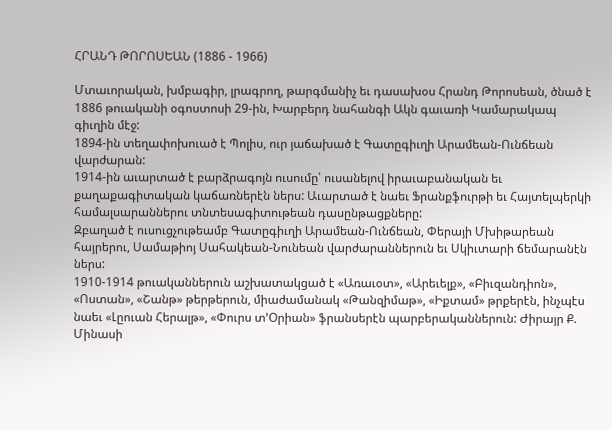ՀՐԱՆԴ ԹՈՐՈՍԵԱՆ (1886 - 1966)

Մտաւորական, խմբագիր, լրագրող, թարգմանիչ եւ դասախօս Հրանդ Թորոսեան, ծնած է 1886 թուականի օգոստոսի 29-ին, Խարբերդ նահանգի Ակն գաւառի Կամարակապ գիւղին մէջ:
1894-ին տեղափոխուած է Պոլիս, ուր յաճախած է Գատըգիւղի Արամեան-Ունճեան վարժարան:
1914-ին աւարտած է բարձրագոյն ուսումը՝ ուսանելով իրաւաբանական եւ քաղաքագիտական կաճառներէն ներս: Աւարտած է նաեւ Ֆրանքֆուրթի եւ Հայտելպերկի համալսարաններու տնտեսագիտութեան դասընթացքները:
Զբաղած է ուսուցչութեամբ Գատըգիւղի Արամեան-Ունճեան, Փերայի Մխիթարեան հայրերու, Սամաթիոյ Սահակեան-Նունեան վարժարաններուն եւ Սկիւտարի ճեմարանէն ներս:
1910-1914 թուականներուն աշխատակցած է «Առաւօտ», «Արեւելք», «Բիւզանդիոն», «Ոստան», «Շանթ» թերթերուն, միաժամանակ «Թանզիմաթ», «Իքտամ» թրքերէն, ինչպէս նաեւ «Լըուան Հերալթ», «Փուրս տ՚Օրիան» ֆրանսերէն պարբերականներուն: Ժիրայր Ք. Մինասի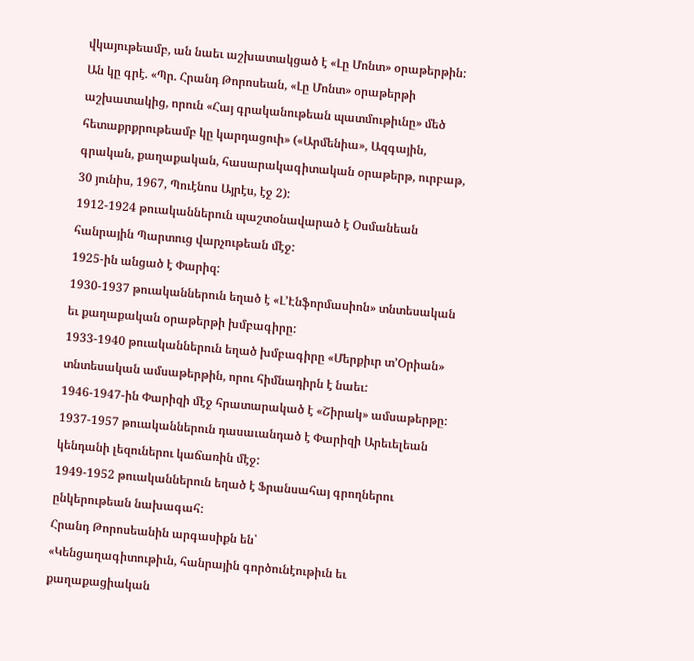վկայութեամբ, ան նաեւ աշխատակցած է «Լը Մոնտ» օրաթերթին: Ան կը գրէ. «Պր. Հրանդ Թորոսեան, «Լը Մոնտ» օրաթերթի աշխատակից, որուն «Հայ գրականութեան պատմութիւնը» մեծ հետաքրքրութեամբ կը կարդացուի» («Արմենիա», Ազգային, գրական, քաղաքական, հասարակագիտական օրաթերթ, ուրբաթ, 30 յունիս, 1967, Պուէնոս Այրէս, էջ 2):
1912-1924 թուականներուն պաշտօնավարած է Օսմանեան հանրային Պարտուց վարչութեան մէջ:
1925-ին անցած է Փարիզ:
1930-1937 թուականներուն եղած է «Լ՚Էնֆորմասիոն» տնտեսական եւ քաղաքական օրաթերթի խմբագիրը:
1933-1940 թուականներուն եղած խմբագիրը «Մերքիւր տ՚Օրիան» տնտեսական ամսաթերթին, որու հիմնադիրն է նաեւ:
1946-1947-ին Փարիզի մէջ հրատարակած է «Շիրակ» ամսաթերթը:
1937-1957 թուականներուն դասաւանդած է Փարիզի Արեւելեան կենդանի լեզուներու կաճառին մէջ:
1949-1952 թուականներուն եղած է Ֆրանսահայ գրողներու ընկերութեան նախագահ:
Հրանդ Թորոսեանին արգասիքն են՝
«Կենցաղագիտութիւն, հանրային գործունէութիւն եւ քաղաքացիական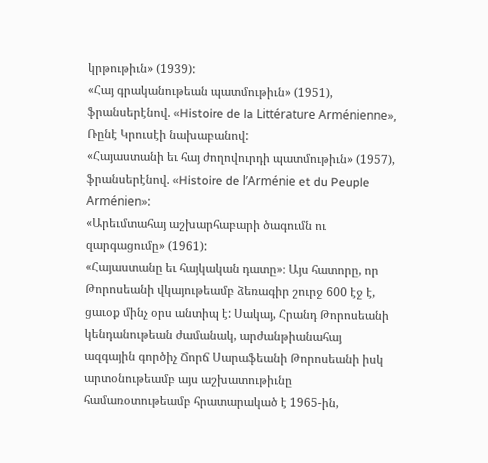կրթութիւն» (1939):
«Հայ գրականութեան պատմութիւն» (1951), ֆրանսերէնով. «Histoire de la Littérature Arménienne», Ռընէ Կրուսէի նախաբանով:
«Հայաստանի եւ հայ ժողովուրդի պատմութիւն» (1957), ֆրանսերէնով. «Histoire de l’Arménie et du Peuple Arménien»:
«Արեւմտահայ աշխարհաբարի ծագումն ու զարգացումը» (1961):
«Հայաստանը եւ հայկական դատը»։ Այս հատորը, որ Թորոսեանի վկայութեամբ ձեռագիր շուրջ 600 էջ է, ցաւօք մինչ օրս անտիպ է: Սակայ, Հրանդ Թորոսեանի կենդանութեան ժամանակ, արժանթիանահայ ազգային գործիչ Ճորճ Սարաֆեանի Թորոսեանի իսկ արտօնութեամբ այս աշխատութիւնը համառօտութեամբ հրատարակած է 1965-ին,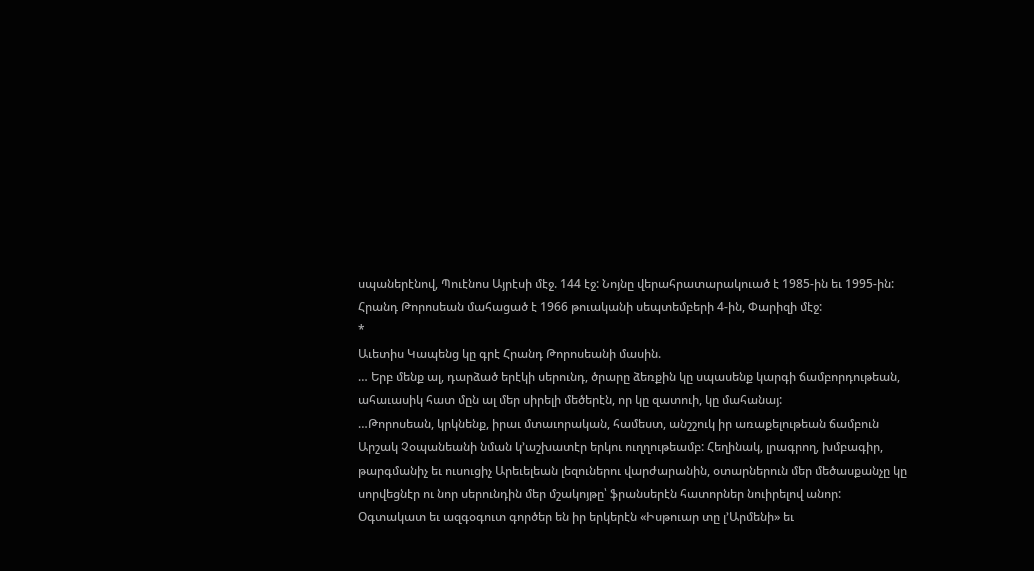սպաներէնով, Պուէնոս Այրէսի մէջ. 144 էջ: Նոյնը վերահրատարակուած է 1985-ին եւ 1995-ին:
Հրանդ Թորոսեան մահացած է 1966 թուականի սեպտեմբերի 4-ին, Փարիզի մէջ:
*
Աւետիս Կապենց կը գրէ Հրանդ Թորոսեանի մասին.
… Երբ մենք ալ, դարձած երէկի սերունդ, ծրարը ձեռքին կը սպասենք կարգի ճամբորդութեան, ահաւասիկ հատ մըն ալ մեր սիրելի մեծերէն, որ կը զատուի, կը մահանայ:
…Թորոսեան, կրկնենք, իրաւ մտաւորական, համեստ, անշշուկ իր առաքելութեան ճամբուն Արշակ Չօպանեանի նման կ՚աշխատէր երկու ուղղութեամբ: Հեղինակ, լրագրող, խմբագիր, թարգմանիչ եւ ուսուցիչ Արեւելեան լեզուներու վարժարանին, օտարներուն մեր մեծասքանչը կը սորվեցնէր ու նոր սերունդին մեր մշակոյթը՝ ֆրանսերէն հատորներ նուիրելով անոր:
Օգտակատ եւ ազգօգուտ գործեր են իր երկերէն «Իսթուար տը լ՚Արմենի» եւ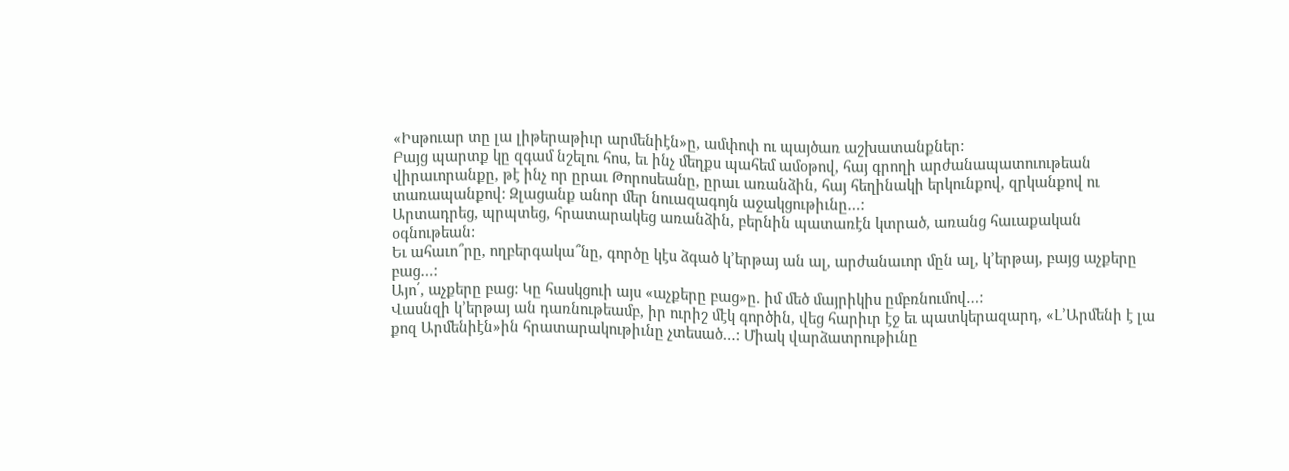«Իսթուար տը լա լիթերաթիւր արմենիէն»ը, ամփոփ ու պայծառ աշխատանքներ:
Բայց պարտք կը զգամ նշելու հոս, եւ ինչ մեղքս պահեմ ամօթով, հայ գրողի արժանապատուութեան վիրաւորանքը, թէ ինչ որ ըրաւ Թորոսեանը, ըրաւ առանձին, հայ հեղինակի երկունքով, զրկանքով ու տառապանքով: Զլացանք անոր մեր նուազագոյն աջակցութիւնը…:
Արտադրեց, պրպտեց, հրատարակեց առանձին, բերնին պատառէն կտրած, առանց հաւաքական օգնութեան:
Եւ ահաւո՞րը, ողբերգակա՞նը, գործը կէս ձգած կ՚երթայ ան ալ, արժանաւոր մըն ալ, կ՚երթայ, բայց աչքերը բաց…:
Այո՛, աչքերը բաց: Կը հասկցուի այս «աչքերը բաց»ը. իմ մեծ մայրիկիս ըմբռնումով…:
Վասնզի կ՚երթայ ան դառնութեամբ, իր ուրիշ մէկ գործին, վեց հարիւր էջ եւ պատկերազարդ, «Լ՚Արմենի է լա քոզ Արմենիէն»ին հրատարակութիւնը չտեսած…: Միակ վարձատրութիւնը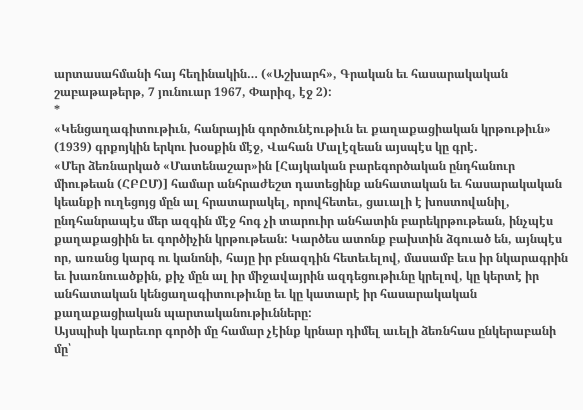արտասահմանի հայ հեղինակին… («Աշխարհ», Գրական եւ հասարակական շաբաթաթերթ, 7 յունուար 1967, Փարիզ, էջ 2):
*
«Կենցաղագիտութիւն, հանրային գործունէութիւն եւ քաղաքացիական կրթութիւն» (1939) գրքոյկին երկու խօսքին մէջ, Վահան Մալէզեան այսպէս կը գրէ.
«Մեր ձեռնարկած «Մատենաշար»ին [Հայկական բարեգործական ընդհանուր միութեան (ՀԲԸՄ)] համար անհրաժեշտ դատեցինք անհատական եւ հասարակական կեանքի ուղեցոյց մըն ալ հրատարակել, որովհետեւ, ցաւալի է խոստովանիլ, ընդհանրապէս մեր ազգին մէջ հոգ չի տարուիր անհատին բարեկրթութեան, ինչպէս քաղաքացիին եւ գործիչին կրթութեան: Կարծես ատոնք բախտին ձգուած են, այնպէս որ, առանց կարգ ու կանոնի, հայը իր բնազդին հետեւելով, մասամբ եւս իր նկարագրին եւ խառնուածքին, քիչ մըն ալ իր միջավայրին ազդեցութիւնը կրելով, կը կերտէ իր անհատական կենցաղագիտութիւնը եւ կը կատարէ իր հասարակական քաղաքացիական պարտականութիւնները:
Այսպիսի կարեւոր գործի մը համար չէինք կրնար դիմել աւելի ձեռնհաս ընկերաբանի մը՝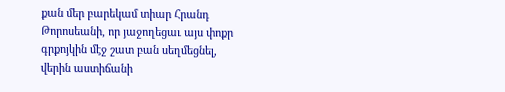քան մեր բարեկամ տիար Հրանդ Թորոսեանի, որ յաջողեցաւ այս փոքր գրքոյկին մէջ շատ բան սեղմեցնել, վերին աստիճանի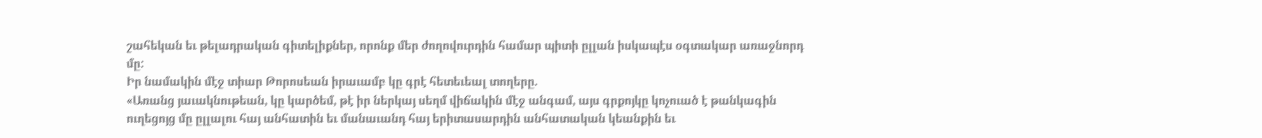շահեկան եւ թելադրական գիտելիքներ, որոնք մեր ժողովուրդին համար պիտի ըլլան իսկապէս օգտակար առաջնորդ մը:
Իր նամակին մէջ տիար Թորոսեան իրաւամբ կը գրէ հետեւեալ տողերը.
«Առանց յաւակնութեան, կը կարծեմ, թէ իր ներկայ սեղմ վիճակին մէջ անգամ, այս գրքոյկը կոչուած է թանկագին ուղեցոյց մը ըլլալու հայ անհատին եւ մանաւանդ հայ երիտասարդին անհատական կեանքին եւ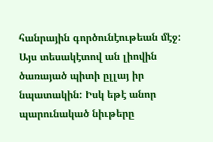հանրային գործունէութեան մէջ: Այս տեսակէտով ան լիովին ծառայած պիտի ըլլայ իր նպատակին: Իսկ եթէ անոր պարունակած նիւթերը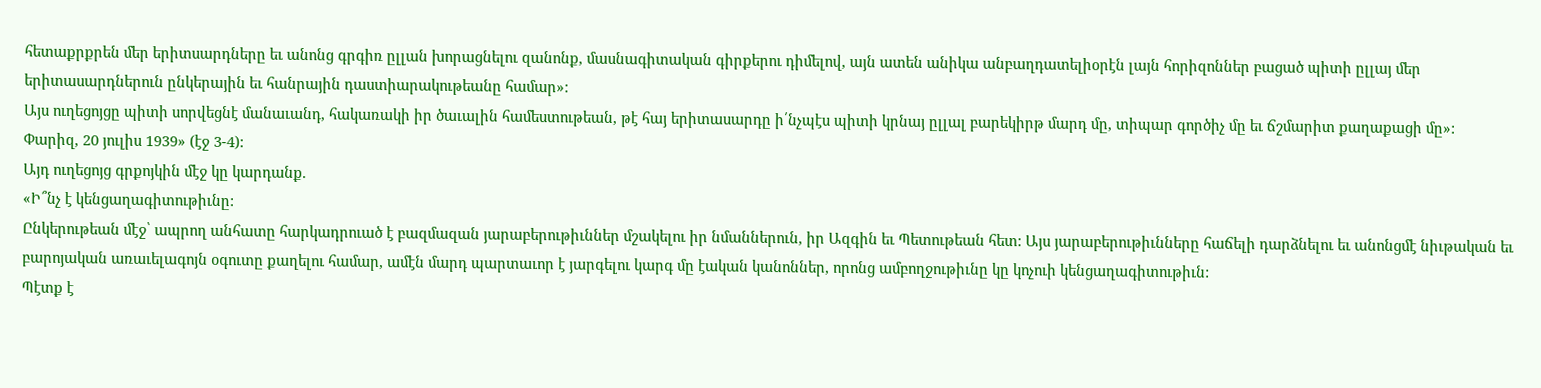հետաքրքրեն մեր երիտսարդները եւ անոնց գրգիռ ըլլան խորացնելու զանոնք, մասնագիտական գիրքերու դիմելով, այն ատեն անիկա անբաղդատելիօրէն լայն հորիզոններ բացած պիտի ըլլայ մեր երիտասարդներուն ընկերային եւ հանրային դաստիարակութեանը համար»:
Այս ուղեցոյցը պիտի սորվեցնէ մանաւանդ, հակառակի իր ծաւալին համեստութեան, թէ հայ երիտասարդը ի՛նչպէս պիտի կրնայ ըլլալ բարեկիրթ մարդ մը, տիպար գործիչ մը եւ ճշմարիտ քաղաքացի մը»:
Փարիզ, 20 յուլիս 1939» (էջ 3-4):
Այդ ուղեցոյց գրքոյկին մէջ կը կարդանք.
«Ի՞նչ է կենցաղագիտութիւնը:
Ընկերութեան մէջ՝ ապրող անհատը հարկադրուած է բազմազան յարաբերութիւններ մշակելու իր նմաններուն, իր Ազգին եւ Պետութեան հետ: Այս յարաբերութիւնները հաճելի դարձնելու եւ անոնցմէ նիւթական եւ բարոյական առաւելագոյն օգուտը քաղելու համար, ամէն մարդ պարտաւոր է յարգելու կարգ մը էական կանոններ, որոնց ամբողջութիւնը կը կոչուի կենցաղագիտութիւն:
Պէտք է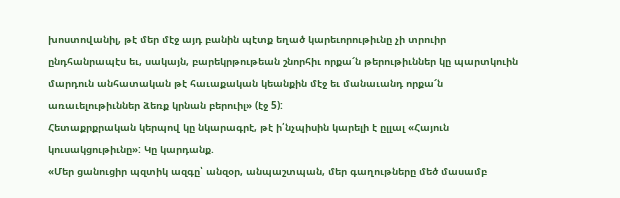խոստովանիլ, թէ մեր մէջ այդ բանին պէտք եղած կարեւորութիւնը չի տրուիր ընդհանրապէս եւ, սակայն, բարեկրթութեան շնորհիւ որքա՜ն թերութիւններ կը պարտկուին մարդուն անհատական թէ հաւաքական կեանքին մէջ եւ մանաւանդ որքա՜ն առաւելութիւններ ձեռք կրնան բերուիլ» (էջ 5):
Հետաքրքրական կերպով կը նկարագրէ, թէ ի՛նչպիսին կարելի է ըլլալ «Հայուն կուսակցութիւնը»: Կը կարդանք.
«Մեր ցանուցիր պզտիկ ազգը՝ անզօր, անպաշտպան, մեր գաղութները մեծ մասամբ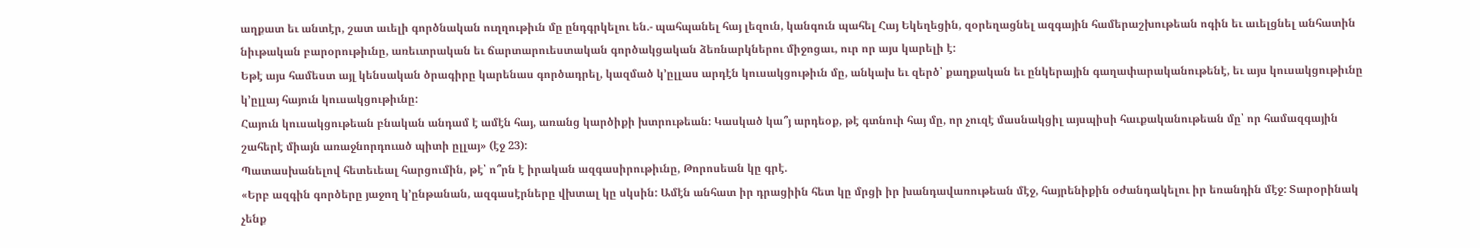աղքատ եւ անտէր, շատ աւելի գործնական ուղղութիւն մը ընդգրկելու են.- պահպանել հայ լեզուն, կանգուն պահել Հայ Եկեղեցին, զօրեղացնել ազգային համերաշխութեան ոգին եւ աւելցնել անհատին նիւթական բարօրութիւնը, առեւտրական եւ ճարտարուեստական գործակցական ձեռնարկներու միջոցաւ, ուր որ այս կարելի է:
Եթէ այս համեստ այլ կենսական ծրագիրը կարենաս գործադրել, կազմած կ՚ըլլաս արդէն կուսակցութիւն մը, անկախ եւ զերծ՝ քաղքական եւ ընկերային գաղափարականութենէ, եւ այս կուսակցութիւնը կ՚ըլլայ հայուն կուսակցութիւնը:
Հայուն կուսակցութեան բնական անդամ է ամէն հայ, առանց կարծիքի խտրութեան: Կասկած կա՞յ արդեօք, թէ գտնուի հայ մը, որ չուզէ մասնակցիլ այսպիսի հաւքականութեան մը՝ որ համազգային շահերէ միայն առաջնորդուած պիտի ըլլայ» (էջ 23):
Պատասխանելով հետեւեալ հարցումին, թէ՝ ո՞րն է իրական ազգասիրութիւնը, Թորոսեան կը գրէ.
«Երբ ազգին գործերը յաջող կ՚ընթանան, ազգասէրները վխտալ կը սկսին: Ամէն անհատ իր դրացիին հետ կը մրցի իր խանդավառութեան մէջ, հայրենիքին օժանդակելու իր եռանդին մէջ: Տարօրինակ չենք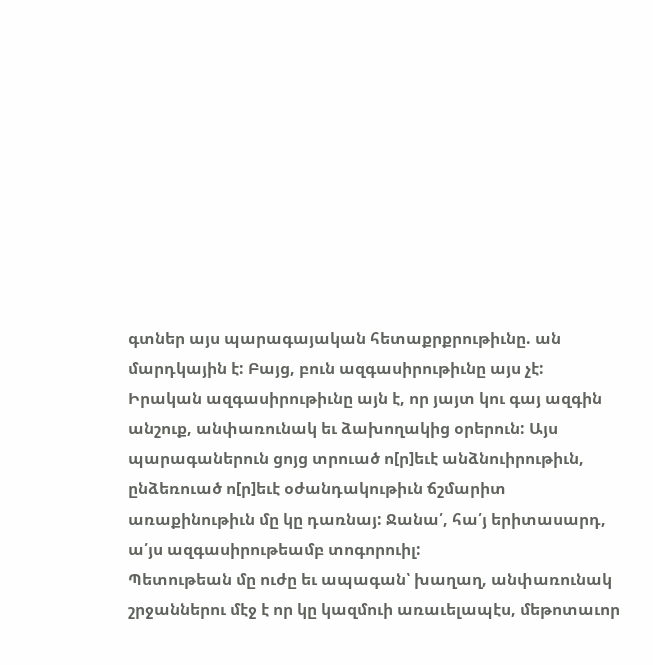գտներ այս պարագայական հետաքրքրութիւնը. ան մարդկային է: Բայց, բուն ազգասիրութիւնը այս չէ:
Իրական ազգասիրութիւնը այն է, որ յայտ կու գայ ազգին անշուք, անփառունակ եւ ձախողակից օրերուն: Այս պարագաներուն ցոյց տրուած ո[ր]եւէ անձնուիրութիւն, ընձեռուած ո[ր]եւէ օժանդակութիւն ճշմարիտ առաքինութիւն մը կը դառնայ: Ջանա՛, հա՛յ երիտասարդ, ա՛յս ազգասիրութեամբ տոգորուիլ:
Պետութեան մը ուժը եւ ապագան՝ խաղաղ, անփառունակ շրջաններու մէջ է որ կը կազմուի առաւելապէս, մեթոտաւոր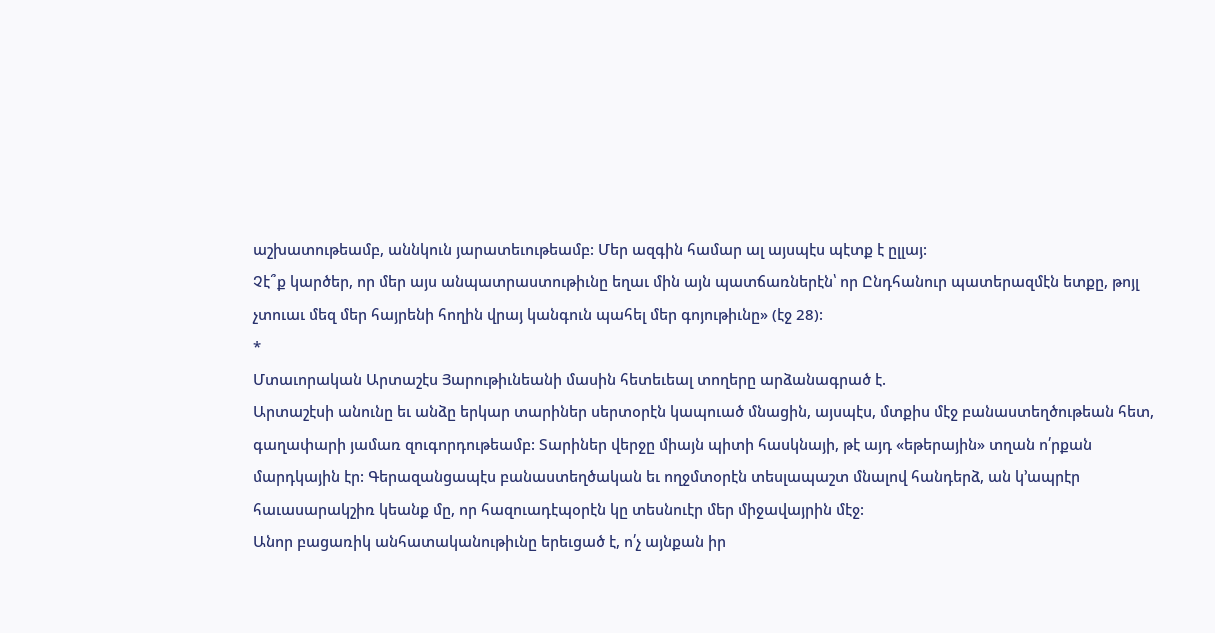աշխատութեամբ, աննկուն յարատեւութեամբ: Մեր ազգին համար ալ այսպէս պէտք է ըլլայ:
Չէ՞ք կարծեր, որ մեր այս անպատրաստութիւնը եղաւ մին այն պատճառներէն՝ որ Ընդհանուր պատերազմէն ետքը, թոյլ չտուաւ մեզ մեր հայրենի հողին վրայ կանգուն պահել մեր գոյութիւնը» (էջ 28):
*
Մտաւորական Արտաշէս Յարութիւնեանի մասին հետեւեալ տողերը արձանագրած է.
Արտաշէսի անունը եւ անձը երկար տարիներ սերտօրէն կապուած մնացին, այսպէս, մտքիս մէջ բանաստեղծութեան հետ, գաղափարի յամառ զուգորդութեամբ: Տարիներ վերջը միայն պիտի հասկնայի, թէ այդ «եթերային» տղան ո՛րքան մարդկային էր: Գերազանցապէս բանաստեղծական եւ ողջմտօրէն տեսլապաշտ մնալով հանդերձ, ան կ՚ապրէր հաւասարակշիռ կեանք մը, որ հազուադէպօրէն կը տեսնուէր մեր միջավայրին մէջ:
Անոր բացառիկ անհատականութիւնը երեւցած է, ո՛չ այնքան իր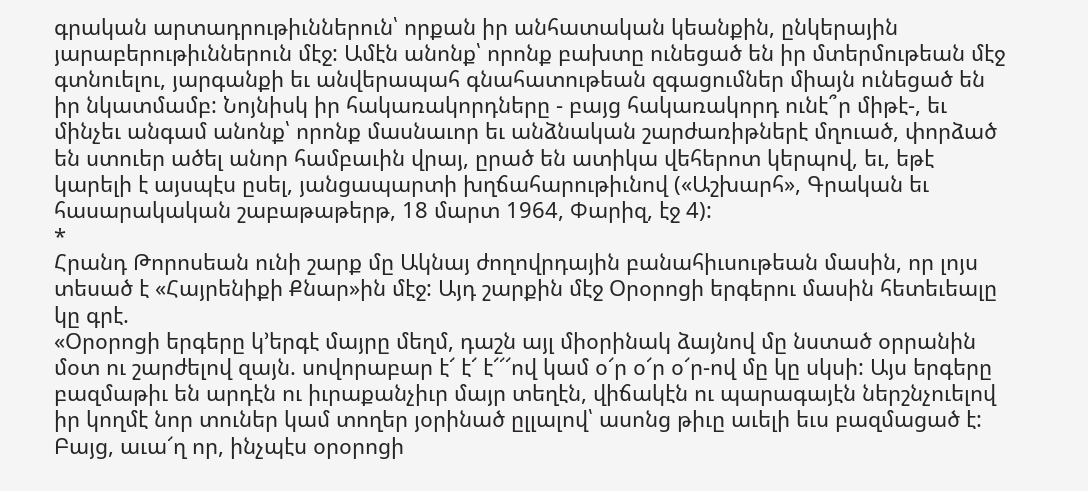գրական արտադրութիւններուն՝ որքան իր անհատական կեանքին, ընկերային յարաբերութիւններուն մէջ: Ամէն անոնք՝ որոնք բախտը ունեցած են իր մտերմութեան մէջ գտնուելու, յարգանքի եւ անվերապահ գնահատութեան զգացումներ միայն ունեցած են իր նկատմամբ: Նոյնիսկ իր հակառակորդները - բայց հակառակորդ ունէ՞ր միթէ-, եւ մինչեւ անգամ անոնք՝ որոնք մասնաւոր եւ անձնական շարժառիթներէ մղուած, փորձած են ստուեր ածել անոր համբաւին վրայ, ըրած են ատիկա վեհերոտ կերպով, եւ, եթէ կարելի է այսպէս ըսել, յանցապարտի խղճահարութիւնով («Աշխարհ», Գրական եւ հասարակական շաբաթաթերթ, 18 մարտ 1964, Փարիզ, էջ 4):
*
Հրանդ Թորոսեան ունի շարք մը Ակնայ ժողովրդային բանահիւսութեան մասին, որ լոյս տեսած է «Հայրենիքի Քնար»ին մէջ: Այդ շարքին մէջ Օրօրոցի երգերու մասին հետեւեալը կը գրէ.
«Օրօրոցի երգերը կ՚երգէ մայրը մեղմ, դաշն այլ միօրինակ ձայնով մը նստած օրրանին մօտ ու շարժելով զայն. սովորաբար է՜ է՜ է՜՜՜ով կամ օ՜ր օ՜ր օ՜ր-ով մը կը սկսի: Այս երգերը բազմաթիւ են արդէն ու իւրաքանչիւր մայր տեղէն, վիճակէն ու պարագայէն ներշնչուելով իր կողմէ նոր տուներ կամ տողեր յօրինած ըլլալով՝ ասոնց թիւը աւելի եւս բազմացած է: Բայց, աւա՜ղ որ, ինչպէս օրօրոցի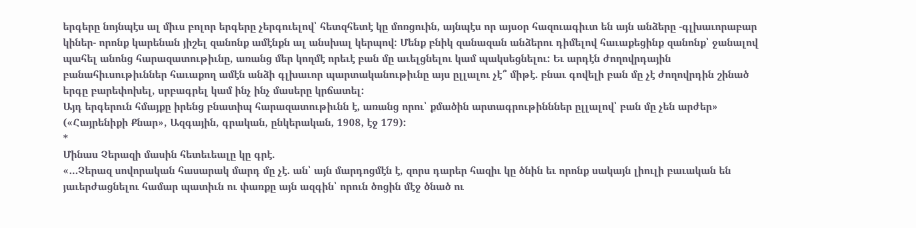երգերը նոյնպէս ալ միւս բոլոր երգերը չերգուելով՝ հետզհետէ կը մոռցուին, այնպէս որ այսօր հազուագիւտ են այն անձերը -գլխաւորաբար կիներ- որոնք կարենան յիշել զանոնք ամէնքն ալ անսխալ կերպով: Մենք բնիկ զանազան անձերու դիմելով հաւաքեցինք զանոնք՝ ջանալով պահել անոնց հարազատութիւնը, առանց մեր կողմէ որեւէ բան մը աւելցնելու կամ պակսեցնելու: Եւ արդէն ժողովրդային բանահիւսութիւններ հաւաքող ամէն անձի գլխաւոր պարտականութիւնը այս ըլլալու չէ՞ միթէ. բնաւ գովելի բան մը չէ ժողովրդին շինած երգը բարեփոխել, սրբագրել կամ ինչ ինչ մասերը կրճատել:
Այդ երգերուն հմայքը իրենց բնատիպ հարազատութիւնն է, առանց որու՝ քմածին արտագրութինններ ըլլալով՝ բան մը չեն արժեր» («Հայրենիքի Քնար», Ազգային, գրական, ընկերական, 1908, էջ 179):
*
Մինաս Չերազի մասին հետեւեալը կը գրէ.
«…Չերազ սովորական հասարակ մարդ մը չէ. ան՝ այն մարդոցմէն է, զորս դարեր հազիւ կը ծնին եւ որոնք սակայն լիուլի բաւական են յաւերժացնելու համար պատիւն ու փառքը այն ազգին՝ որուն ծոցին մէջ ծնած ու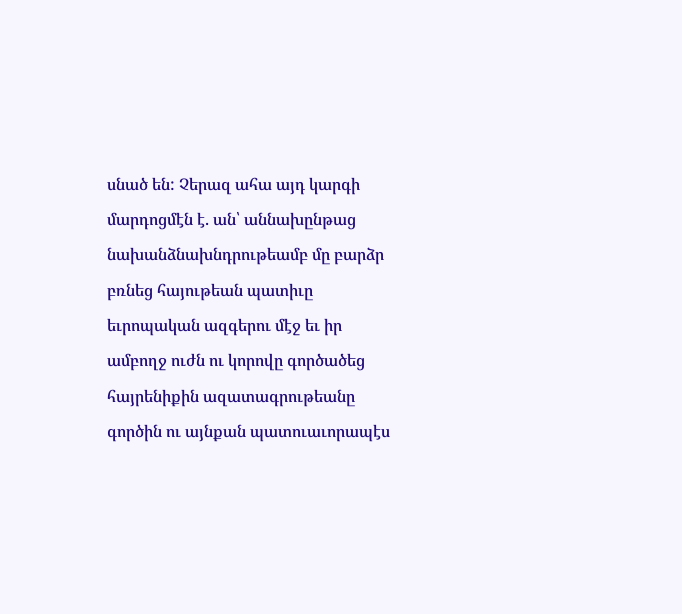սնած են: Չերազ ահա այդ կարգի մարդոցմէն է. ան՝ աննախընթաց նախանձնախնդրութեամբ մը բարձր բռնեց հայութեան պատիւը եւրոպական ազգերու մէջ եւ իր ամբողջ ուժն ու կորովը գործածեց հայրենիքին ազատագրութեանը գործին ու այնքան պատուաւորապէս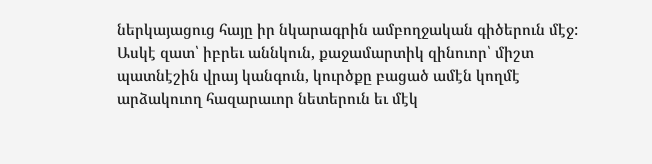ներկայացուց հայը իր նկարագրին ամբողջական գիծերուն մէջ: Ասկէ զատ՝ իբրեւ աննկուն, քաջամարտիկ զինուոր՝ միշտ պատնէշին վրայ կանգուն, կուրծքը բացած ամէն կողմէ արձակուող հազարաւոր նետերուն եւ մէկ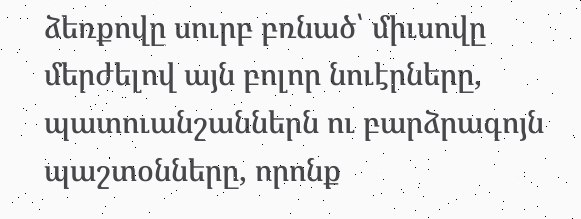ձեռքովը սուրբ բռնած՝ միւսովը մերժելով այն բոլոր նուէրները, պատուանշաններն ու բարձրագոյն պաշտօնները, որոնք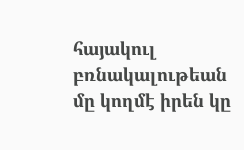հայակուլ բռնակալութեան մը կողմէ իրեն կը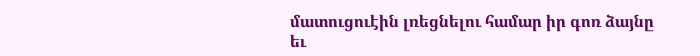մատուցուէին լռեցնելու համար իր գոռ ձայնը եւ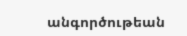անգործութեան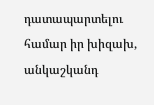դատապարտելու համար իր խիզախ, անկաշկանդ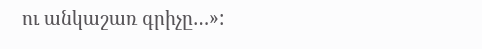ու անկաշառ գրիչը…»: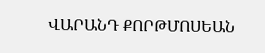ՎԱՐԱՆԴ ՔՈՐԹՄՈՍԵԱՆ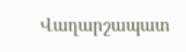Վաղարշապատ